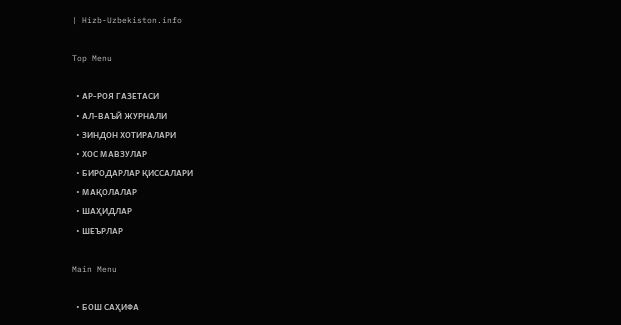| Hizb-Uzbekiston.info

Top Menu

  • АР-РОЯ ГАЗЕТАСИ
  • АЛ-ВАЪЙ ЖУРНАЛИ
  • ЗИНДОН ХОТИРАЛАРИ
  • ХОС МАВЗУЛАР
  • БИРОДАРЛАР ҚИССАЛАРИ
  • МАҚОЛАЛАР
  • ШАҲИДЛАР
  • ШЕЪРЛАР

Main Menu

  • БОШ САҲИФА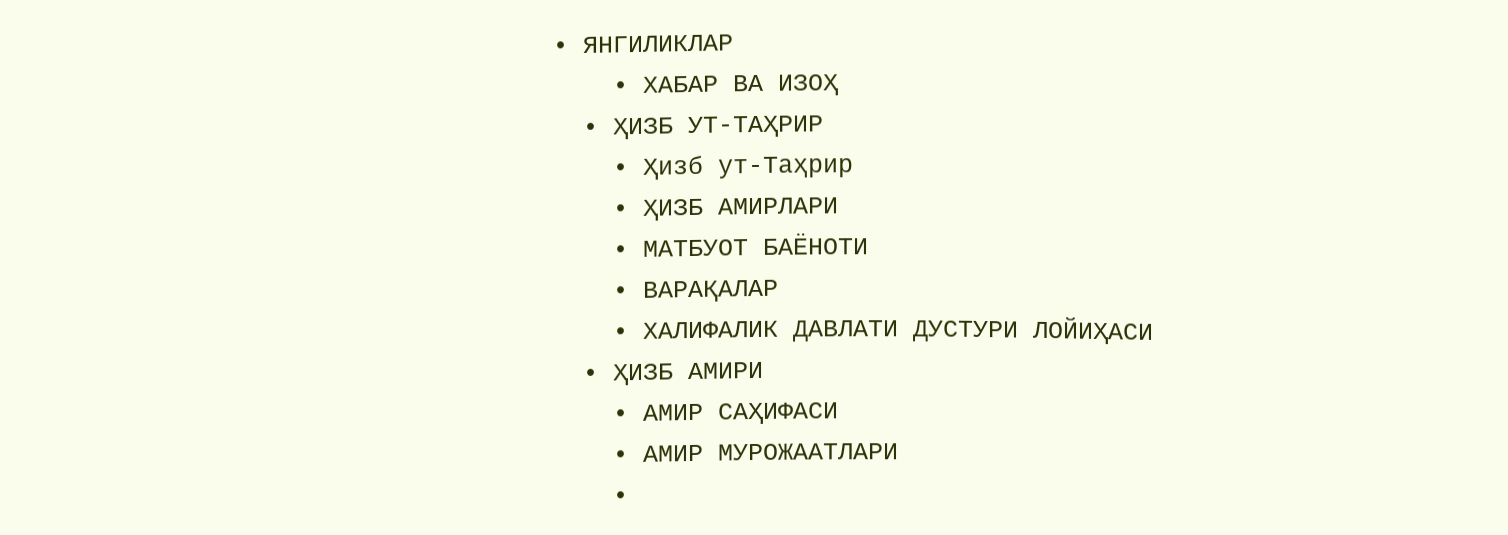• ЯНГИЛИКЛАР
    • ХАБАР ВА ИЗОҲ
  • ҲИЗБ УТ-ТАҲРИР
    • Ҳизб ут-Таҳрир
    • ҲИЗБ АМИРЛАРИ
    • МАТБУОТ БАЁНОТИ
    • ВАРАҚАЛАР
    • ХАЛИФАЛИК ДАВЛАТИ ДУСТУРИ ЛОЙИҲАСИ
  • ҲИЗБ АМИРИ
    • АМИР САҲИФАСИ
    • АМИР МУРОЖААТЛАРИ
    •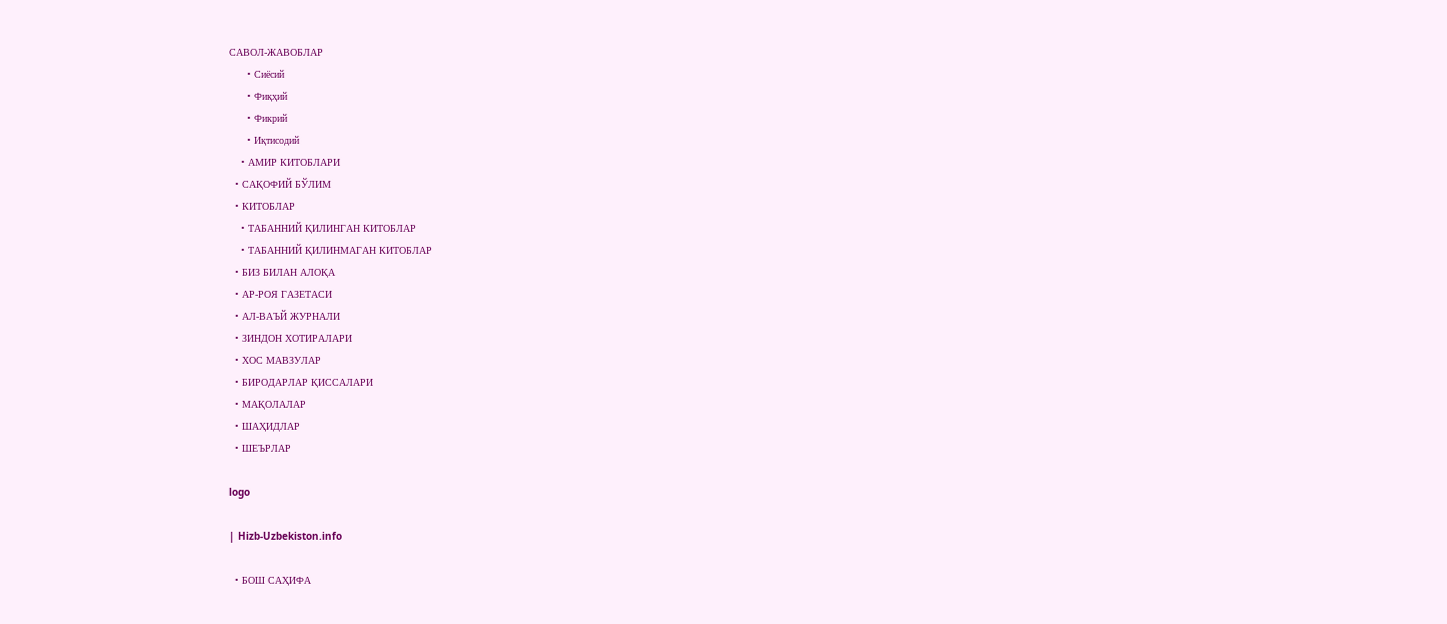САВОЛ-ЖАВОБЛАР
      • Сиёсий
      • Фиқҳий
      • Фикрий
      • Иқтисодий
    • АМИР КИТОБЛАРИ
  • САҚОФИЙ БЎЛИМ
  • КИТОБЛАР
    • ТАБАННИЙ ҚИЛИНГАН КИТОБЛАР
    • ТАБАННИЙ ҚИЛИНМАГАН КИТОБЛАР
  • БИЗ БИЛАН АЛОҚА
  • АР-РОЯ ГАЗЕТАСИ
  • АЛ-ВАЪЙ ЖУРНАЛИ
  • ЗИНДОН ХОТИРАЛАРИ
  • ХОС МАВЗУЛАР
  • БИРОДАРЛАР ҚИССАЛАРИ
  • МАҚОЛАЛАР
  • ШАҲИДЛАР
  • ШЕЪРЛАР

logo

| Hizb-Uzbekiston.info

  • БОШ САҲИФА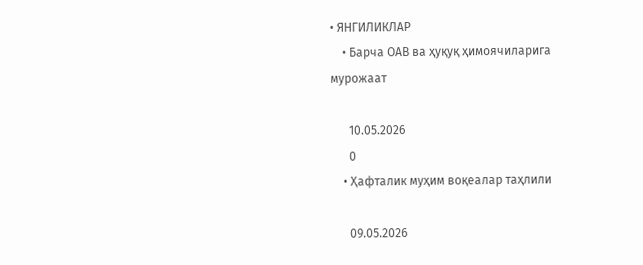• ЯНГИЛИКЛАР
    • Барча ОАВ ва ҳуқуқ ҳимоячиларига мурожаат

      10.05.2026
      0
    • Ҳафталик муҳим воқеалар таҳлили

      09.05.2026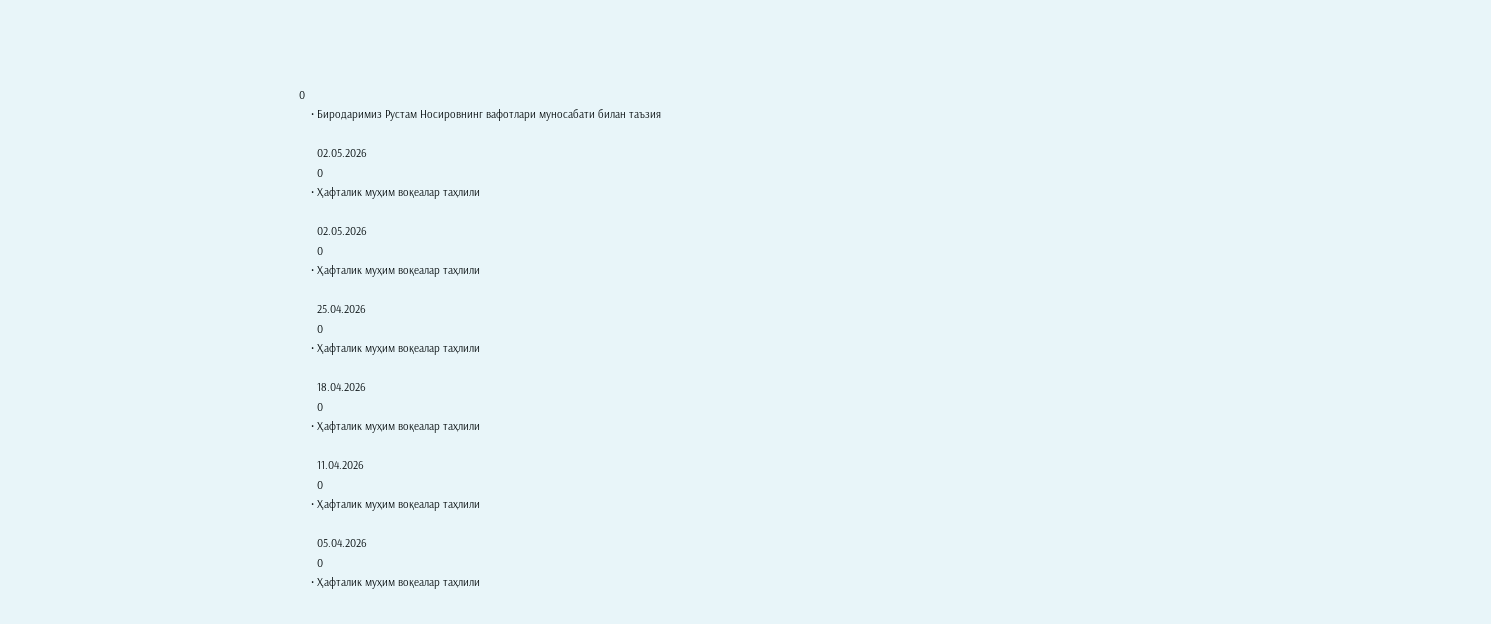0
    • Биродаримиз Рустам Носировнинг вафотлари муносабати билан таъзия

      02.05.2026
      0
    • Ҳафталик муҳим воқеалар таҳлили

      02.05.2026
      0
    • Ҳафталик муҳим воқеалар таҳлили

      25.04.2026
      0
    • Ҳафталик муҳим воқеалар таҳлили

      18.04.2026
      0
    • Ҳафталик муҳим воқеалар таҳлили

      11.04.2026
      0
    • Ҳафталик муҳим воқеалар таҳлили

      05.04.2026
      0
    • Ҳафталик муҳим воқеалар таҳлили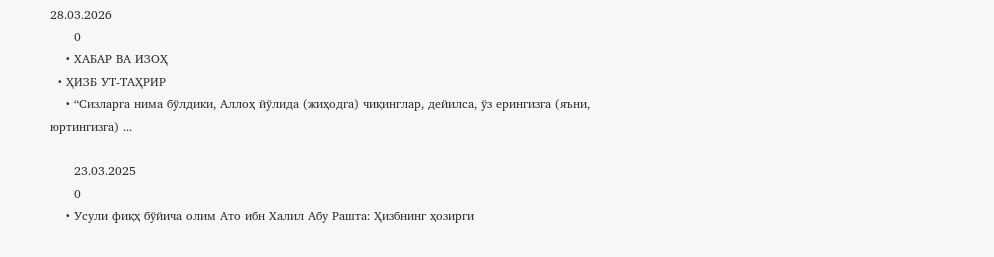28.03.2026
      0
    • ХАБАР ВА ИЗОҲ
  • ҲИЗБ УТ-ТАҲРИР
    • “Сизларга нима бўлдики, Аллоҳ йўлида (жиҳодга) чиқинглар, дейилса, ўз ерингизга (яъни, юртингизга) ...

      23.03.2025
      0
    • Усули фиқҳ бўйича олим Ато ибн Халил Абу Рашта: Ҳизбнинг ҳозирги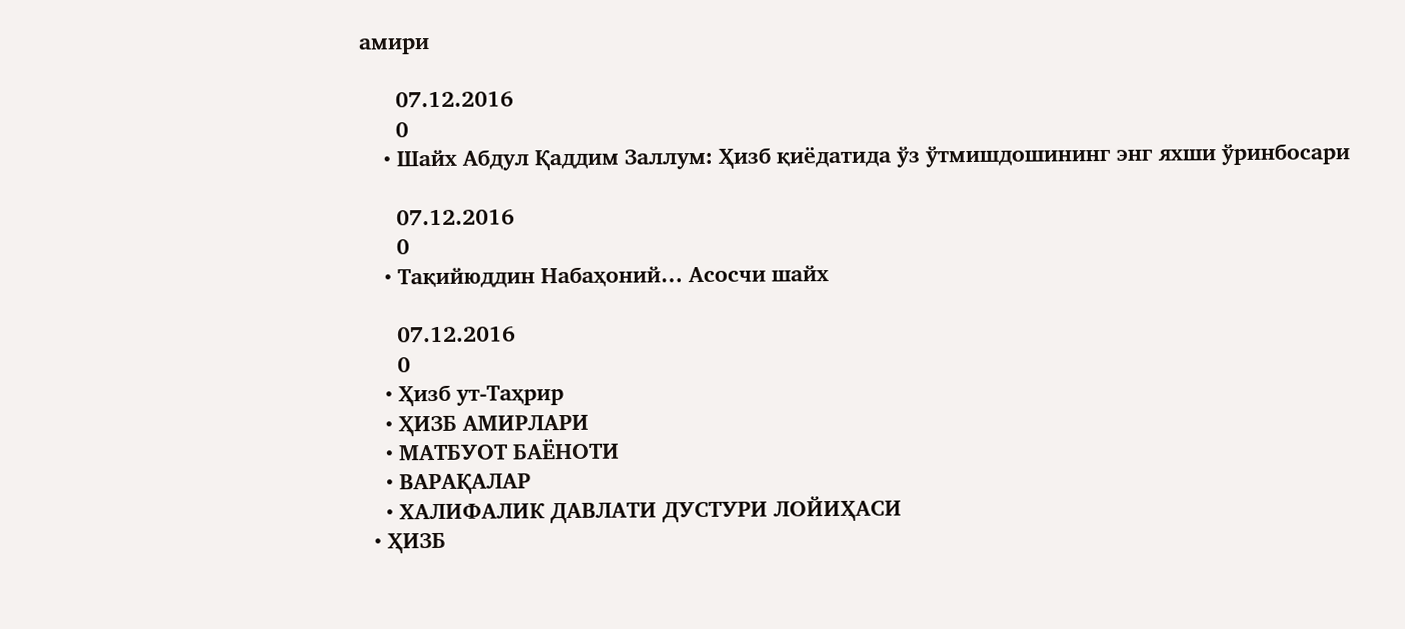амири

      07.12.2016
      0
    • Шайх Абдул Қаддим Заллум: Ҳизб қиёдатида ўз ўтмишдошининг энг яхши ўринбосари

      07.12.2016
      0
    • Тақийюддин Набаҳоний… Асосчи шайх

      07.12.2016
      0
    • Ҳизб ут-Таҳрир
    • ҲИЗБ АМИРЛАРИ
    • МАТБУОТ БАЁНОТИ
    • ВАРАҚАЛАР
    • ХАЛИФАЛИК ДАВЛАТИ ДУСТУРИ ЛОЙИҲАСИ
  • ҲИЗБ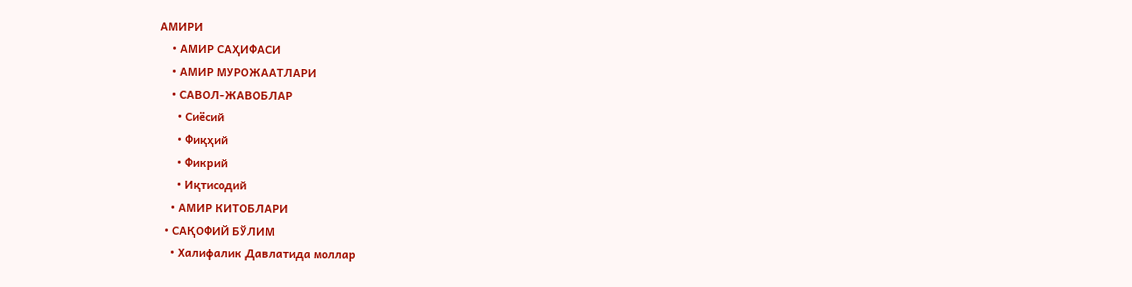АМИРИ
    • АМИР САҲИФАСИ
    • АМИР МУРОЖААТЛАРИ
    • САВОЛ-ЖАВОБЛАР
      • Сиёсий
      • Фиқҳий
      • Фикрий
      • Иқтисодий
    • АМИР КИТОБЛАРИ
  • САҚОФИЙ БЎЛИМ
    • Халифалик Давлатида моллар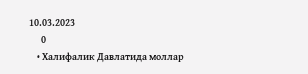10.03.2023
      0
    • Халифалик Давлатида моллар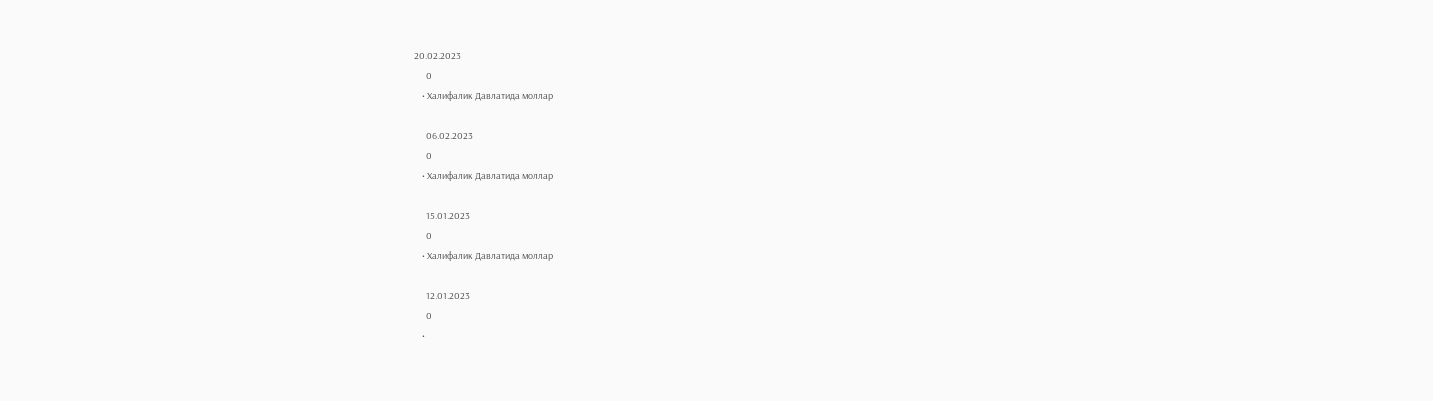20.02.2023
      0
    • Халифалик Давлатида моллар

      06.02.2023
      0
    • Халифалик Давлатида моллар

      15.01.2023
      0
    • Халифалик Давлатида моллар

      12.01.2023
      0
    •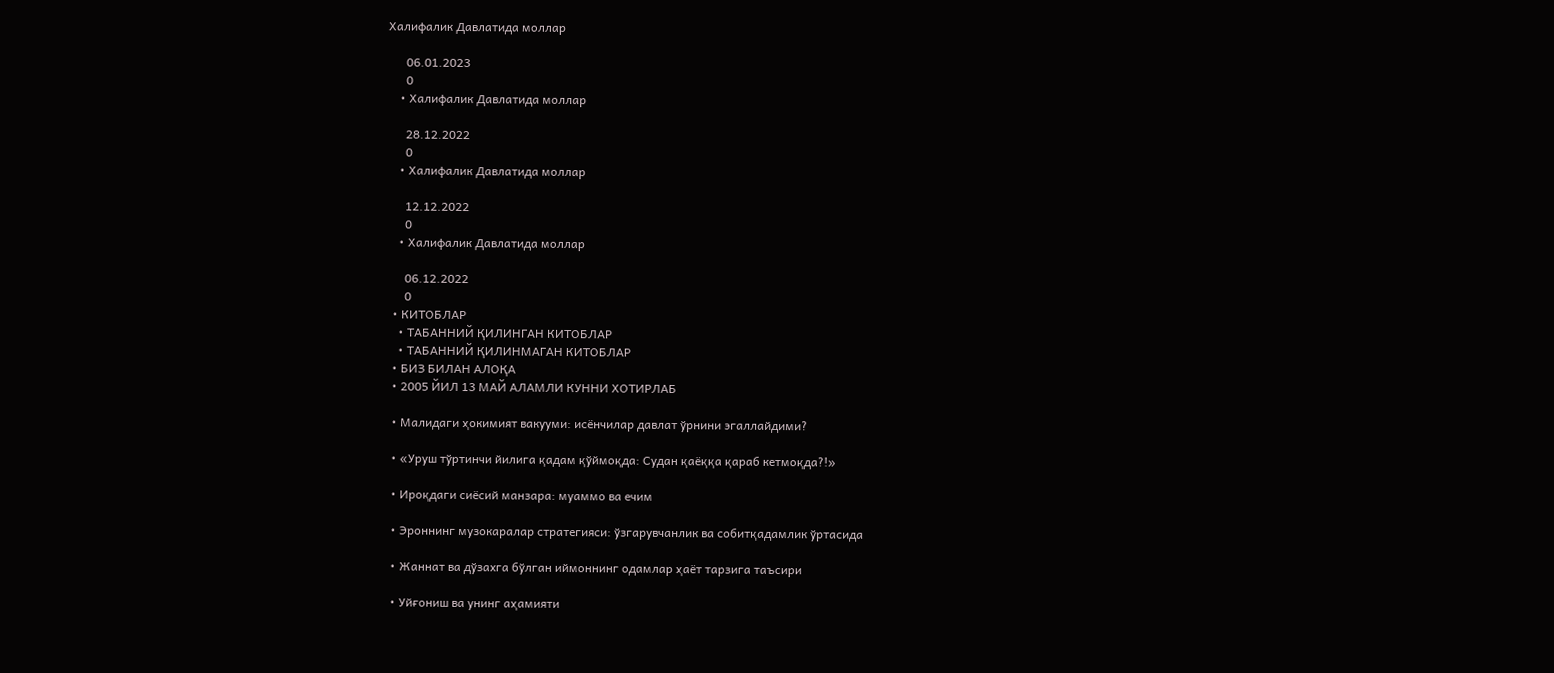Халифалик Давлатида моллар

      06.01.2023
      0
    • Халифалик Давлатида моллар

      28.12.2022
      0
    • Халифалик Давлатида моллар

      12.12.2022
      0
    • Халифалик Давлатида моллар

      06.12.2022
      0
  • КИТОБЛАР
    • ТАБАННИЙ ҚИЛИНГАН КИТОБЛАР
    • ТАБАННИЙ ҚИЛИНМАГАН КИТОБЛАР
  • БИЗ БИЛАН АЛОҚА
  • 2005 ЙИЛ 13 МАЙ АЛАМЛИ КУННИ ХОТИРЛАБ

  • Малидаги ҳокимият вакууми: исёнчилар давлат ўрнини эгаллайдими?

  • «Уруш тўртинчи йилига қадам қўймоқда: Судан қаёққа қараб кетмоқда?!»

  • Ироқдаги сиёсий манзара: муаммо ва ечим

  • Эроннинг музокаралар стратегияси: ўзгарувчанлик ва собитқадамлик ўртасида

  • Жаннат ва дўзахга бўлган иймоннинг одамлар ҳаёт тарзига таъсири

  • Уйғониш ва унинг аҳамияти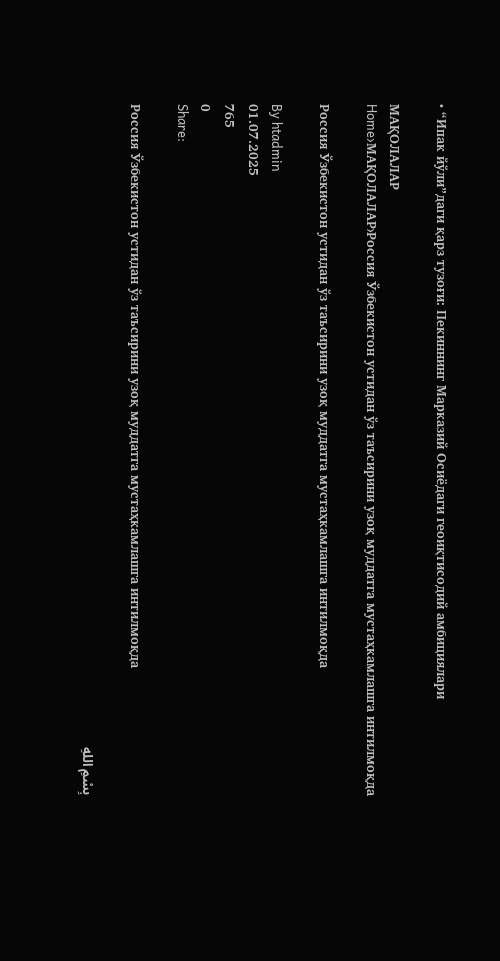• “Ипак йўли”даги қарз тузоғи: Пекиннинг Марказий Осиёдаги геоиқтисодий амбициялари

МАҚОЛАЛАР
Home›МАҚОЛАЛАР›Россия Ўзбекистон устидан ўз таъсирини узоқ муддатга мустаҳкамлашга интилмоқда

Россия Ўзбекистон устидан ўз таъсирини узоқ муддатга мустаҳкамлашга интилмоқда

By htadmin
01.07.2025
765
0
Share:

Россия Ўзбекистон устидан ўз таъсирини узоқ муддатга мустаҳкамлашга интилмоқда

بِسْمِ اللهِ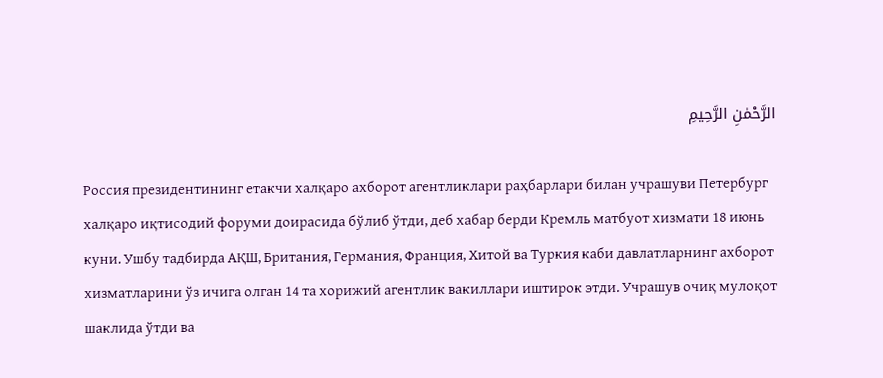الرَّحْمٰنِ الرَّحِيمِ

Россия президентининг етакчи халқаро ахборот агентликлари раҳбарлари билан учрашуви Петербург халқаро иқтисодий форуми доирасида бўлиб ўтди, деб хабар берди Кремль матбуот хизмати 18 июнь куни. Ушбу тадбирда АҚШ, Британия, Германия, Франция, Хитой ва Туркия каби давлатларнинг ахборот хизматларини ўз ичига олган 14 та хорижий агентлик вакиллари иштирок этди. Учрашув очиқ мулоқот шаклида ўтди ва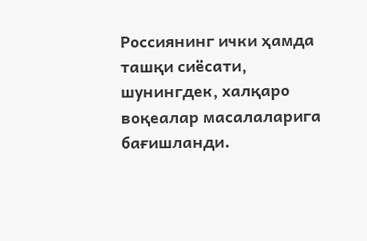Россиянинг ички ҳамда ташқи сиёсати, шунингдек, халқаро воқеалар масалаларига бағишланди.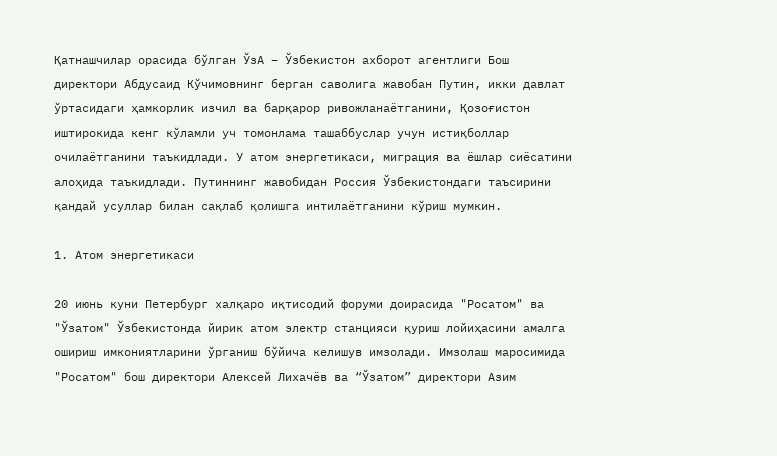Қатнашчилар орасида бўлган ЎзА – Ўзбекистон ахборот агентлиги Бош директори Абдусаид Кўчимовнинг берган саволига жавобан Путин, икки давлат ўртасидаги ҳамкорлик изчил ва барқарор ривожланаётганини, Қозоғистон иштирокида кенг кўламли уч томонлама ташаббуслар учун истиқболлар очилаётганини таъкидлади. У атом энергетикаси, миграция ва ёшлар сиёсатини алоҳида таъкидлади. Путиннинг жавобидан Россия Ўзбекистондаги таъсирини қандай усуллар билан сақлаб қолишга интилаётганини кўриш мумкин.

1. Атом энергетикаси

20 июнь куни Петербург халқаро иқтисодий форуми доирасида "Росатом" ва "Ўзатом" Ўзбекистонда йирик атом электр станцияси қуриш лойиҳасини амалга ошириш имкониятларини ўрганиш бўйича келишув имзолади. Имзолаш маросимида "Росатом" бош директори Алексей Лихачёв ва “Ўзатом” директори Азим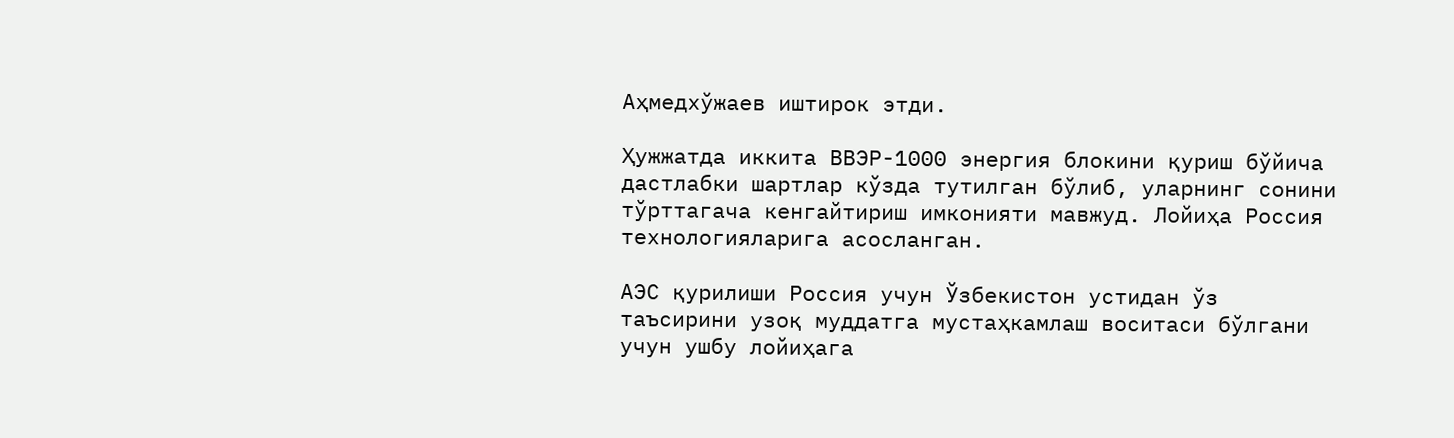Аҳмедхўжаев иштирок этди.

Ҳужжатда иккита ВВЭР-1000 энергия блокини қуриш бўйича дастлабки шартлар кўзда тутилган бўлиб, уларнинг сонини тўрттагача кенгайтириш имконияти мавжуд. Лойиҳа Россия технологияларига асосланган.

АЭС қурилиши Россия учун Ўзбекистон устидан ўз таъсирини узоқ муддатга мустаҳкамлаш воситаси бўлгани учун ушбу лойиҳага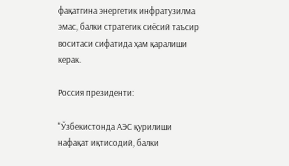фақатгина энергетик инфратузилма эмас, балки стратегик сиёсий таъсир воситаси сифатида ҳам қаралиши керак.

Россия президенти:

"Ўзбекистонда АЭС қурилиши нафақат иқтисодий, балки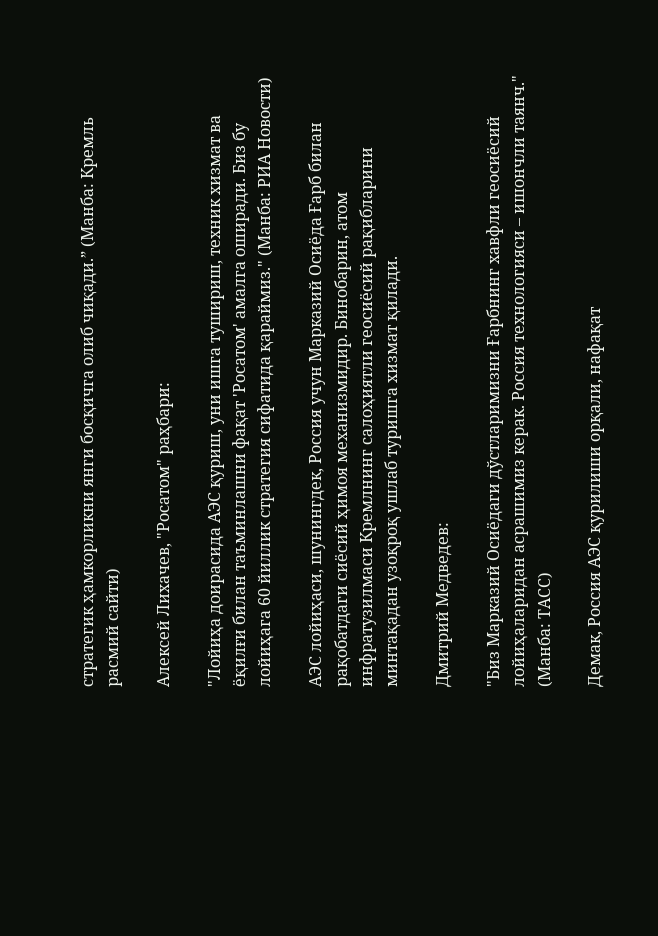стратегик ҳамкорликни янги босқичга олиб чиқади.” (Манба: Кремль расмий сайти)

Алексей Лихачев, "Росатом" раҳбари:

"Лойиҳа доирасида АЭС қуриш, уни ишга тушириш, техник хизмат ва ёқилғи билан таъминлашни фақат 'Росатом' амалга оширади. Биз бу лойиҳага 60 йиллик стратегия сифатида қараймиз." (Манба: РИА Новости)

АЭС лойиҳаси, шунингдек, Россия учун Марказий Осиёда Ғарб билан рақобатдаги сиёсий ҳимоя механизмидир. Бинобарин, атом инфратузилмаси Кремлнинг салоҳиятли геосиёсий рақибларини минтақадан узоқроқ ушлаб туришга хизмат қилади.

Дмитрий Медведев:

"Биз Марказий Осиёдаги дўстларимизни Ғарбнинг хавфли геосиёсий лойиҳаларидан асрашимиз керак. Россия технологияси – ишончли таянч." (Манба: ТАСС)

Демак, Россия АЭС қурилиши орқали, нафақат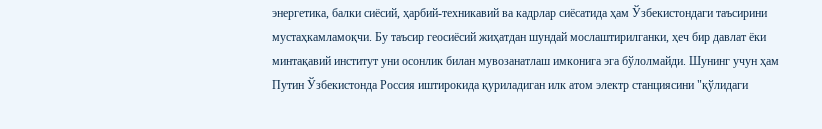энергетика, балки сиёсий, ҳарбий-техникавий ва кадрлар сиёсатида ҳам Ўзбекистондаги таъсирини мустаҳкамламоқчи. Бу таъсир геосиёсий жиҳатдан шундай мослаштирилганки, ҳеч бир давлат ёки минтақавий институт уни осонлик билан мувозанатлаш имконига эга бўлолмайди. Шунинг учун ҳам Путин Ўзбекистонда Россия иштирокида қуриладиган илк атом электр станциясини "қўлидаги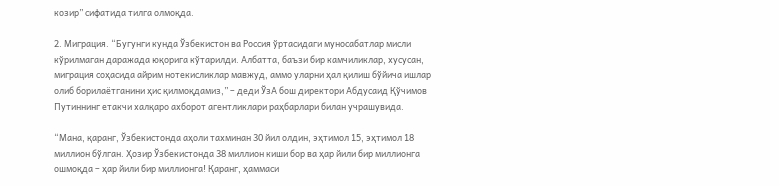козир” сифатида тилга олмоқда.

2. Миграция. “Бугунги кунда Ўзбекистон ва Россия ўртасидаги муносабатлар мисли кўрилмаган даражада юқорига кўтарилди. Албатта, баъзи бир камчиликлар, хусусан, миграция соҳасида айрим нотекисликлар мавжуд, аммо уларни ҳал қилиш бўйича ишлар олиб борилаётганини ҳис қилмоқдамиз,” – деди ЎзА бош директори Абдусаид Қўчимов Путиннинг етакчи халқаро ахборот агентликлари раҳбарлари билан учрашувида.

“Мана, қаранг, Ўзбекистонда аҳоли тахминан 30 йил олдин, эҳтимол 15, эҳтимол 18 миллион бўлган. Ҳозир Ўзбекистонда 38 миллион киши бор ва ҳар йили бир миллионга ошмоқда – ҳар йили бир миллионга! Қаранг, ҳаммаси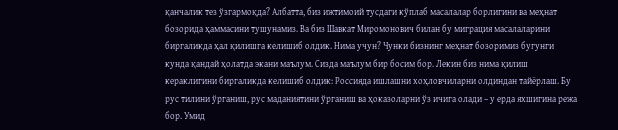қанчалик тез ўзгармоқда? Албатта, биз ижтимоий тусдаги кўплаб масалалар борлигини ва меҳнат бозорида ҳаммасини тушунамиз. Ва биз Шавкат Миромонович билан бу миграция масалаларини биргаликда ҳал қилишга келишиб олдик. Нима учун? Чунки бизнинг меҳнат бозоримиз бугунги кунда қандай ҳолатда экани маълум. Сизда маълум бир босим бор. Лекин биз нима қилиш кераклигини биргаликда келишиб олдик: Россияда ишлашни хоҳловчиларни олдиндан тайёрлаш. Бу рус тилини ўрганиш, рус маданиятини ўрганиш ва ҳоказоларни ўз ичига олади – у ерда яхшигина режа бор. Умид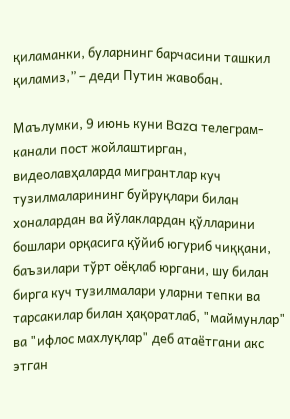қиламанки, буларнинг барчасини ташкил қиламиз,” – деди Путин жавобан.

Маълумки, 9 июнь куни Baza телеграм-канали пост жойлаштирган, видеолавҳаларда мигрантлар куч тузилмаларининг буйруқлари билан хоналардан ва йўлаклардан қўлларини бошлари орқасига қўйиб югуриб чиққани, баъзилари тўрт оёқлаб юргани, шу билан бирга куч тузилмалари уларни тепки ва тарсакилар билан ҳақоратлаб, "маймунлар" ва "ифлос махлуқлар" деб атаётгани акс этган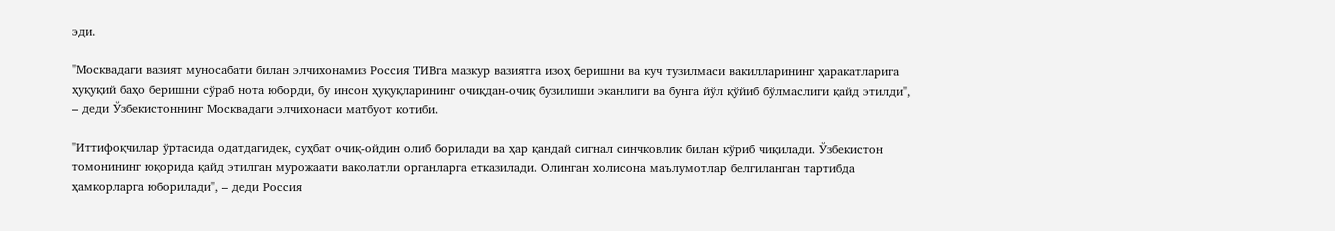эди.

"Москвадаги вазият муносабати билан элчихонамиз Россия ТИВга мазкур вазиятга изоҳ беришни ва куч тузилмаси вакилларининг ҳаракатларига ҳуқуқий баҳо беришни сўраб нота юборди, бу инсон ҳуқуқларининг очиқдан-очиқ бузилиши эканлиги ва бунга йўл қўйиб бўлмаслиги қайд этилди", – деди Ўзбекистоннинг Москвадаги элчихонаси матбуот котиби.

"Иттифоқчилар ўртасида одатдагидек, суҳбат очиқ-ойдин олиб борилади ва ҳар қандай сигнал синчковлик билан кўриб чиқилади. Ўзбекистон томонининг юқорида қайд этилган мурожаати ваколатли органларга етказилади. Олинган холисона маълумотлар белгиланган тартибда ҳамкорларга юборилади", – деди Россия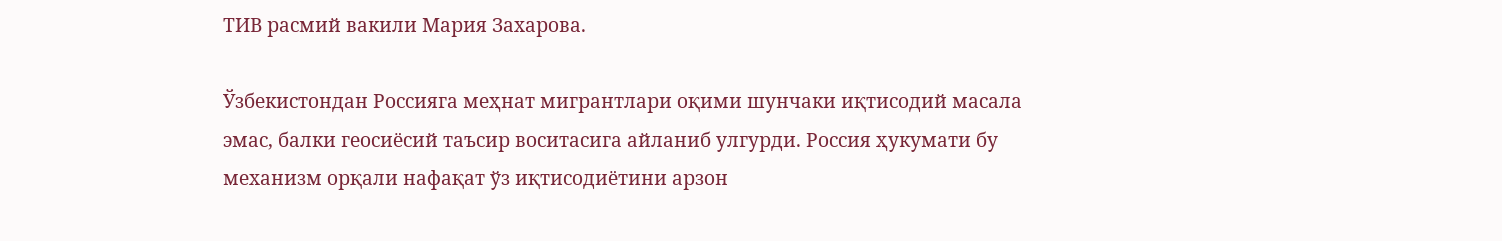ТИВ расмий вакили Мария Захарова.

Ўзбекистондан Россияга меҳнат мигрантлари оқими шунчаки иқтисодий масала эмас, балки геосиёсий таъсир воситасига айланиб улгурди. Россия ҳукумати бу механизм орқали нафақат ўз иқтисодиётини арзон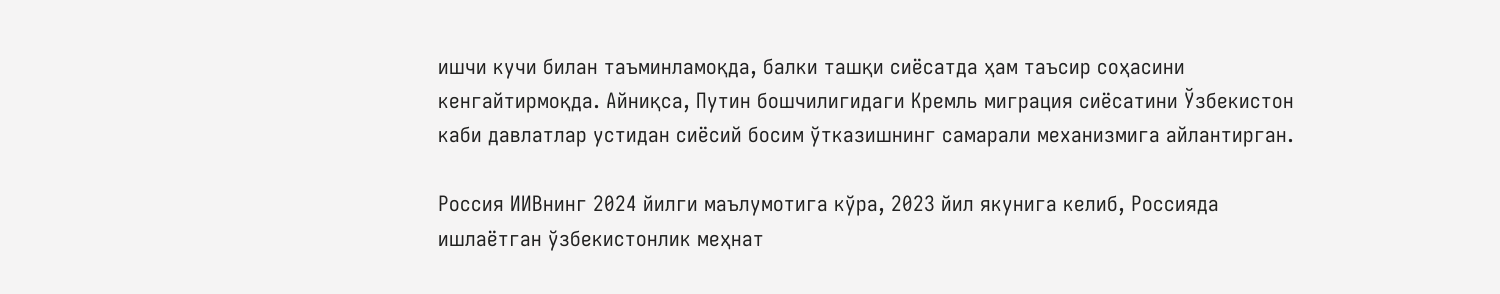ишчи кучи билан таъминламоқда, балки ташқи сиёсатда ҳам таъсир соҳасини кенгайтирмоқда. Айниқса, Путин бошчилигидаги Кремль миграция сиёсатини Ўзбекистон каби давлатлар устидан сиёсий босим ўтказишнинг самарали механизмига айлантирган.

Россия ИИВнинг 2024 йилги маълумотига кўра, 2023 йил якунига келиб, Россияда ишлаётган ўзбекистонлик меҳнат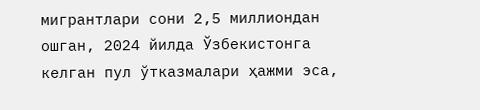мигрантлари сони 2,5 миллиондан ошган, 2024 йилда Ўзбекистонга келган пул ўтказмалари ҳажми эса,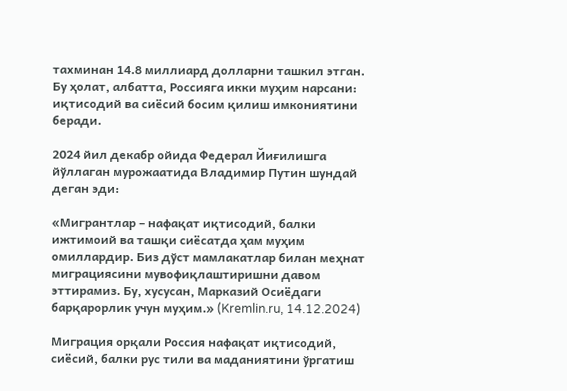тахминан 14.8 миллиард долларни ташкил этган. Бу ҳолат, албатта, Россияга икки муҳим нарсани: иқтисодий ва сиёсий босим қилиш имкониятини беради.

2024 йил декабр ойида Федерал Йиғилишга йўллаган мурожаатида Владимир Путин шундай деган эди:

«Мигрантлар – нафақат иқтисодий, балки ижтимоий ва ташқи сиёсатда ҳам муҳим омиллардир. Биз дўст мамлакатлар билан меҳнат миграциясини мувофиқлаштиришни давом эттирамиз. Бу, хусусан, Марказий Осиёдаги барқарорлик учун муҳим.» (Kremlin.ru, 14.12.2024)

Миграция орқали Россия нафақат иқтисодий, сиёсий, балки рус тили ва маданиятини ўргатиш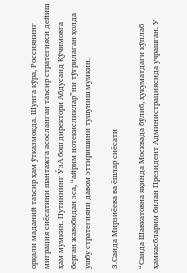орқали маданий таъсир ҳам ўтказмоқда. Шунга кўра, Россиянинг миграция сиёсатини шантажга асосланган таъсир стратегияси дейиш ҳам мумкин. Путиннинг ЎзА бош директори Абдусаид Қўчимовга берган жавобидан эса, “айрим нотекисликлар”ни тўғрилаган ҳолда ушбу стратегияни давом эттиришини тушуниш мумкин.

3.Саида Мирзиёева ва ёшлар сиёсати

“Саида Шавкатовна яқинда Москвада бўлиб, ҳукуматдаги кўплаб ҳамкасбларим билан Президент Администрациясида учрашган. У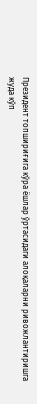Президент топшириғига кўра ёшлар ўртасидаги алоқаларни ривожлантиришга жуда кўп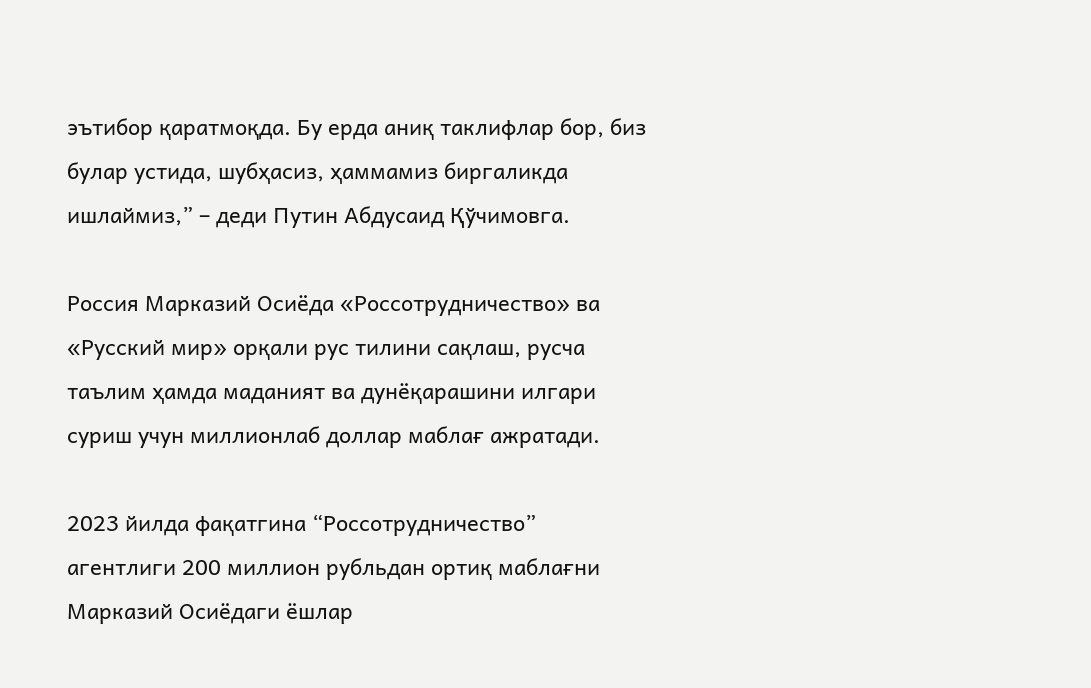эътибор қаратмоқда. Бу ерда аниқ таклифлар бор, биз булар устида, шубҳасиз, ҳаммамиз биргаликда ишлаймиз,” – деди Путин Абдусаид Қўчимовга.

Россия Марказий Осиёда «Россотрудничество» ва «Русский мир» орқали рус тилини сақлаш, русча таълим ҳамда маданият ва дунёқарашини илгари суриш учун миллионлаб доллар маблағ ажратади.

2023 йилда фақатгина “Россотрудничество” агентлиги 200 миллион рубльдан ортиқ маблағни Марказий Осиёдаги ёшлар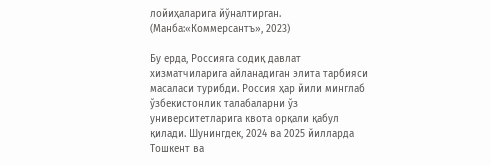лойиҳаларига йўналтирган. (Манба:«Коммерсантъ», 2023)

Бу ерда, Россияга содиқ давлат хизматчиларига айланадиган элита тарбияси масаласи турибди. Россия ҳар йили минглаб ўзбекистонлик талабаларни ўз университетларига квота орқали қабул қилади. Шунингдек, 2024 ва 2025 йилларда Тошкент ва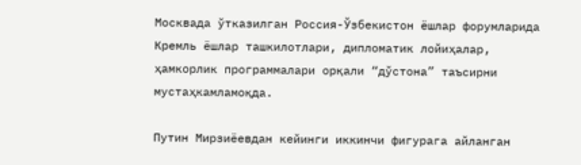Москвада ўтказилган Россия-Ўзбекистон ёшлар форумларида Кремль ёшлар ташкилотлари, дипломатик лойиҳалар, ҳамкорлик программалари орқали “дўстона” таъсирни мустаҳкамламоқда.

Путин Мирзиёевдан кейинги иккинчи фигурага айланган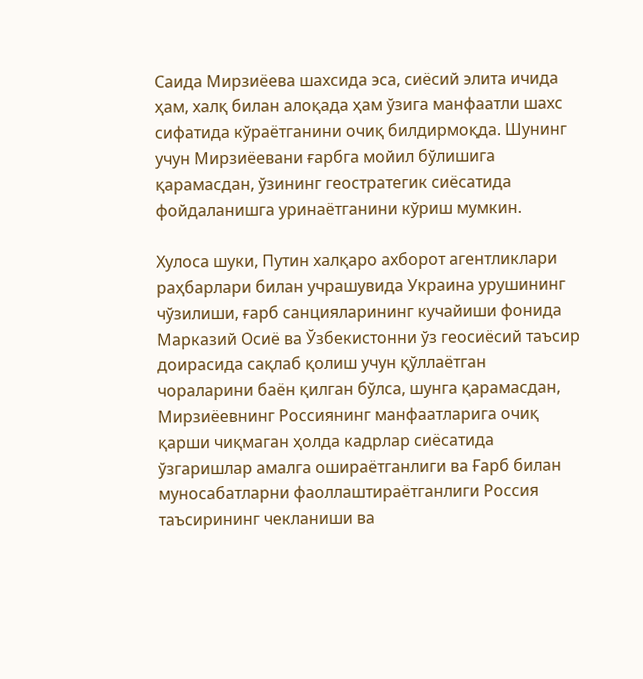Саида Мирзиёева шахсида эса, сиёсий элита ичида ҳам, халқ билан алоқада ҳам ўзига манфаатли шахс сифатида кўраётганини очиқ билдирмоқда. Шунинг учун Мирзиёевани ғарбга мойил бўлишига қарамасдан, ўзининг геостратегик сиёсатида фойдаланишга уринаётганини кўриш мумкин.

Хулоса шуки, Путин халқаро ахборот агентликлари раҳбарлари билан учрашувида Украина урушининг чўзилиши, ғарб санцияларининг кучайиши фонида Марказий Осиё ва Ўзбекистонни ўз геосиёсий таъсир доирасида сақлаб қолиш учун қўллаётган чораларини баён қилган бўлса, шунга қарамасдан, Мирзиёевнинг Россиянинг манфаатларига очиқ қарши чиқмаган ҳолда кадрлар сиёсатида ўзгаришлар амалга ошираётганлиги ва Ғарб билан муносабатларни фаоллаштираётганлиги Россия таъсирининг чекланиши ва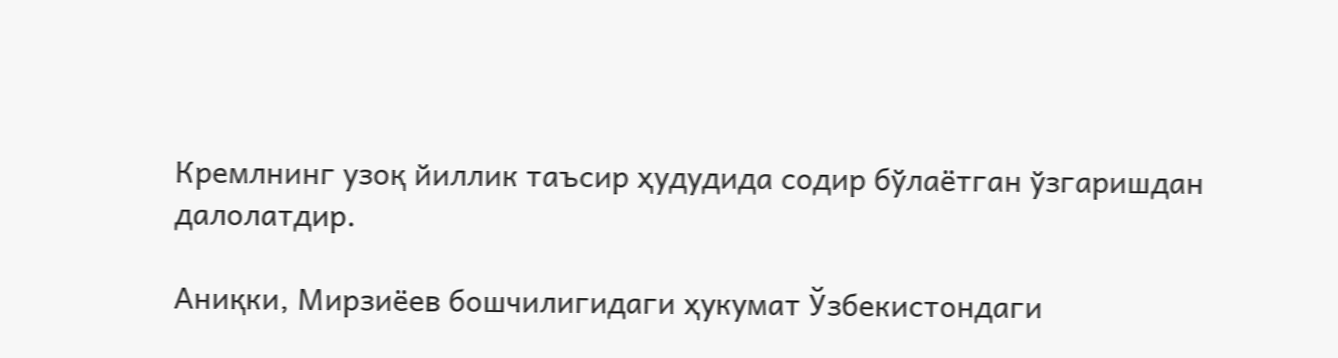Кремлнинг узоқ йиллик таъсир ҳудудида содир бўлаётган ўзгаришдан далолатдир.

Аниқки, Мирзиёев бошчилигидаги ҳукумат Ўзбекистондаги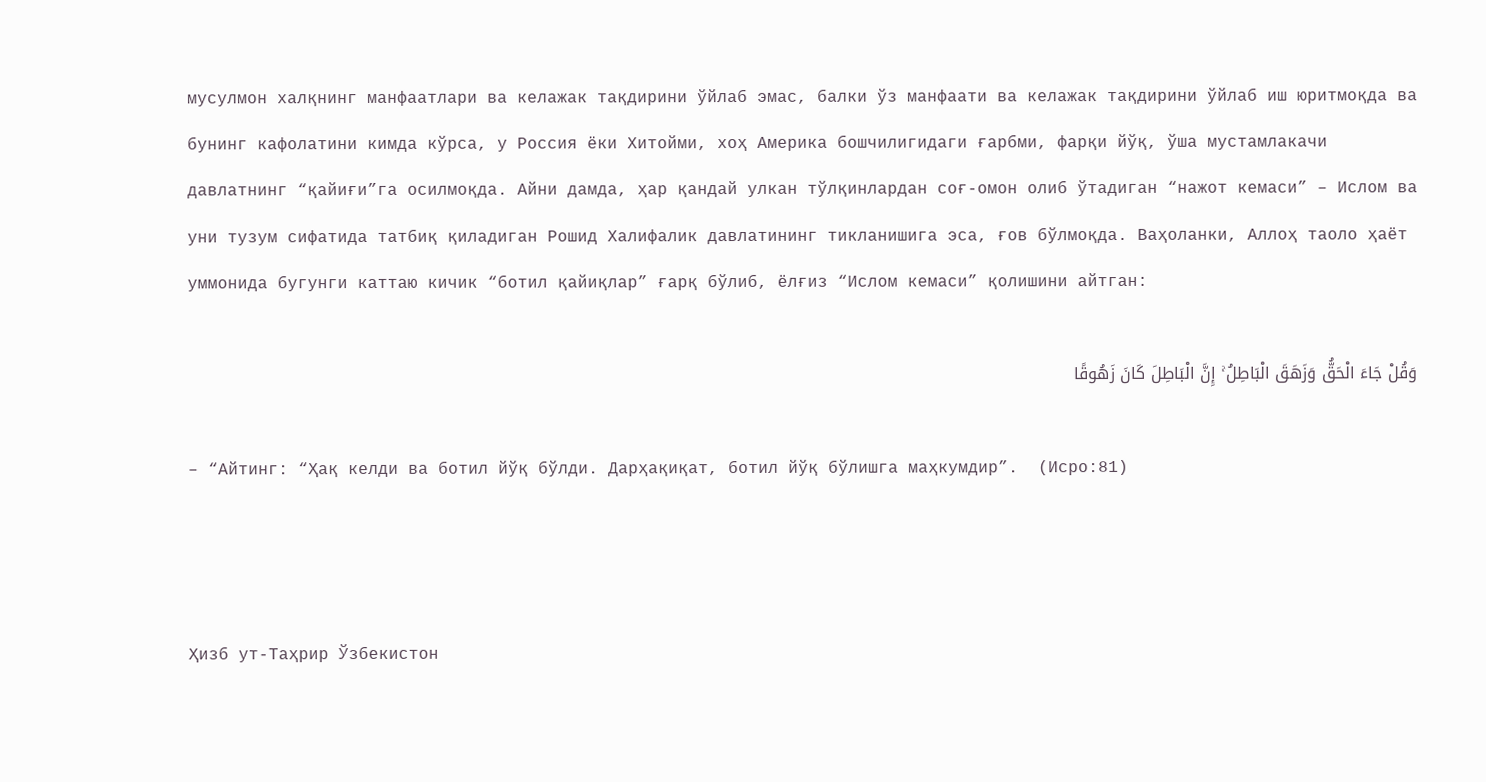мусулмон халқнинг манфаатлари ва келажак тақдирини ўйлаб эмас, балки ўз манфаати ва келажак тақдирини ўйлаб иш юритмоқда ва бунинг кафолатини кимда кўрса, у Россия ёки Хитойми, хоҳ Америка бошчилигидаги ғарбми, фарқи йўқ, ўша мустамлакачи давлатнинг “қайиғи”га осилмоқда. Айни дамда, ҳар қандай улкан тўлқинлардан соғ-омон олиб ўтадиган “нажот кемаси” – Ислом ва уни тузум сифатида татбиқ қиладиган Рошид Халифалик давлатининг тикланишига эса, ғов бўлмоқда. Ваҳоланки, Аллоҳ таоло ҳаёт уммонида бугунги каттаю кичик “ботил қайиқлар” ғарқ бўлиб, ёлғиз “Ислом кемаси” қолишини айтган:

وَقُلْ جَاءَ الْحَقُّ وَزَهَقَ الْبَاطِلُ ۚ إِنَّ الْبَاطِلَ كَانَ زَهُوقًا

– “Айтинг: “Ҳақ келди ва ботил йўқ бўлди. Дарҳақиқат, ботил йўқ бўлишга маҳкумдир”.  (Исро:81)



Ҳизб ут-Таҳрир Ўзбекистон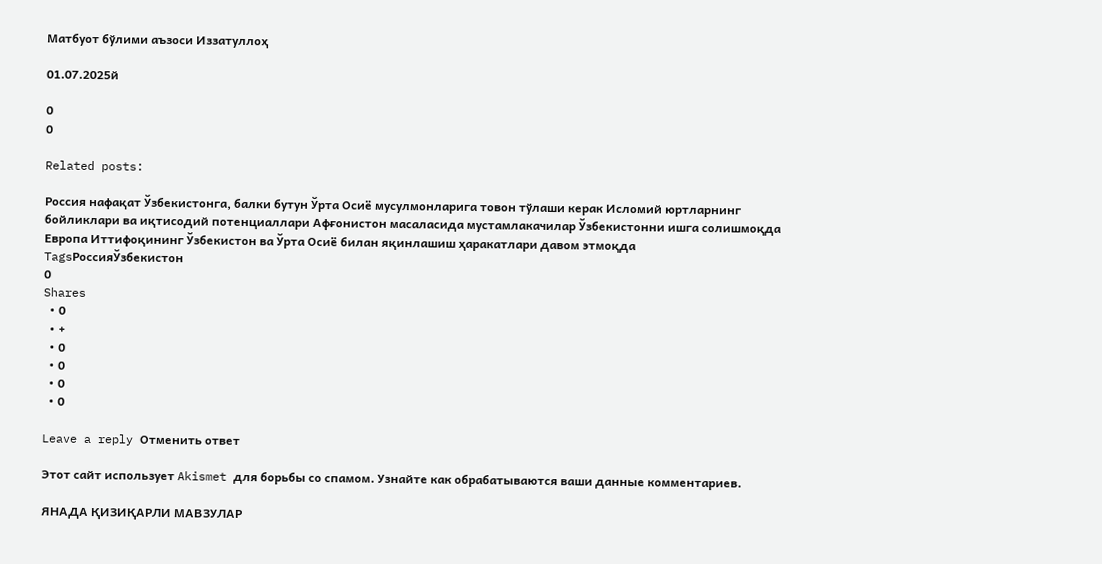Матбуот бўлими аъзоси Иззатуллоҳ

01.07.2025й

0
0

Related posts:

Россия нафақат Ўзбекистонга, балки бутун Ўрта Осиё мусулмонларига товон тўлаши керак Исломий юртларнинг бойликлари ва иқтисодий потенциаллари Афғонистон масаласида мустамлакачилар Ўзбекистонни ишга солишмоқда Европа Иттифоқининг Ўзбекистон ва Ўрта Осиё билан яқинлашиш ҳаракатлари давом этмоқда
TagsРоссияЎзбекистон
0
Shares
  • 0
  • +
  • 0
  • 0
  • 0
  • 0

Leave a reply Отменить ответ

Этот сайт использует Akismet для борьбы со спамом. Узнайте как обрабатываются ваши данные комментариев.

ЯНАДА ҚИЗИҚАРЛИ МАВЗУЛАР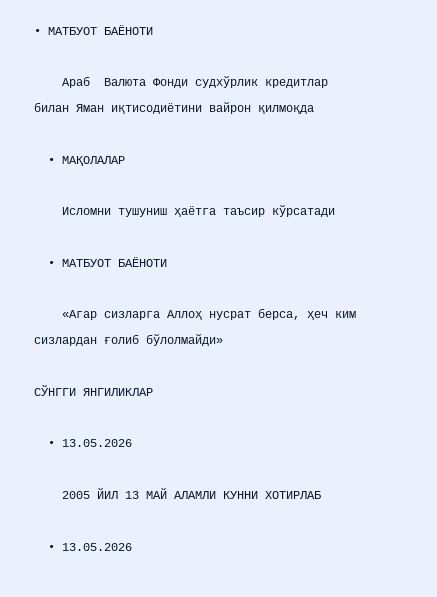• МАТБУОТ БАЁНОТИ

    Араб  Валюта Фонди судхўрлик кредитлар билан Яман иқтисодиётини вайрон қилмоқда

  • МАҚОЛАЛАР

    Исломни тушуниш ҳаётга таъсир кўрсатади

  • МАТБУОТ БАЁНОТИ

    «Агар сизларга Аллоҳ нусрат берса, ҳеч ким сизлардан ғолиб бўлолмайди»

СЎНГГИ ЯНГИЛИКЛАР

  • 13.05.2026

    2005 ЙИЛ 13 МАЙ АЛАМЛИ КУННИ ХОТИРЛАБ

  • 13.05.2026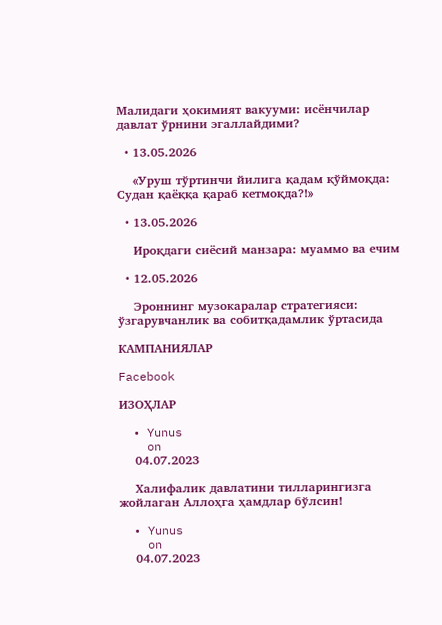Малидаги ҳокимият вакууми: исёнчилар давлат ўрнини эгаллайдими?

  • 13.05.2026

    «Уруш тўртинчи йилига қадам қўймоқда: Судан қаёққа қараб кетмоқда?!»

  • 13.05.2026

    Ироқдаги сиёсий манзара: муаммо ва ечим

  • 12.05.2026

    Эроннинг музокаралар стратегияси: ўзгарувчанлик ва собитқадамлик ўртасида

КАМПАНИЯЛАР

Facebook

ИЗОҲЛАР

  • Yunus
    on
    04.07.2023

    Халифалик давлатини тилларингизга жойлаган Аллоҳга ҳамдлар бўлсин!

  • Yunus
    on
    04.07.2023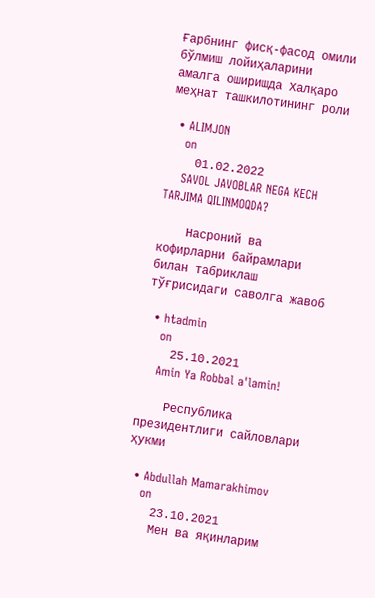Ғарбнинг фисқ-фасод омили бўлмиш лойиҳаларини амалга оширишда Халқаро меҳнат ташкилотининг роли

  • ALIMJON
    on
    01.02.2022
    SAVOL JAVOBLAR NEGA KECH TARJIMA QILINMOQDA?

    Насроний ва кофирларни байрамлари билан табриклаш тўғрисидаги саволга жавоб

  • htadmin
    on
    25.10.2021
    Amin Ya Robbal a'lamin!

    Республика президентлиги сайловлари ҳукми

  • Abdullah Mamarakhimov
    on
    23.10.2021
    Мен ва яқинларим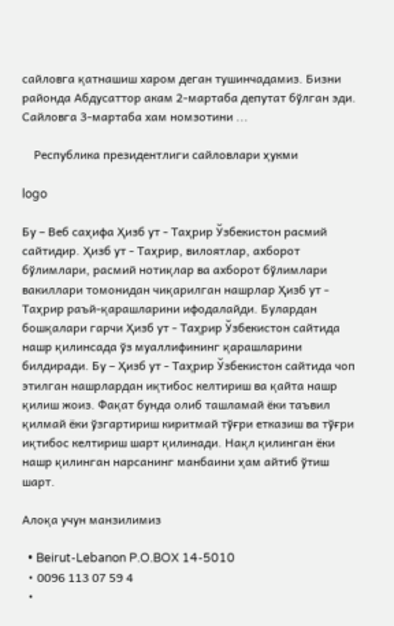сайловга қатнашиш харом деган тушинчадамиз. Бизни районда Абдусаттор акам 2-мартаба депутат бўлган эди. Сайловга 3-мартаба хам номзотини ...

    Республика президентлиги сайловлари ҳукми

logo

Бу – Веб саҳифа Ҳизб ут - Таҳрир Ўзбекистон расмий сайтидир. Ҳизб ут - Таҳрир, вилоятлар, ахборот бўлимлари, расмий нотиқлар ва ахборот бўлимлари вакиллари томонидан чиқарилган нашрлар Ҳизб ут - Таҳрир раъй-қарашларини ифодалайди. Булардан бошқалари гарчи Ҳизб ут - Таҳрир Ўзбекистон сайтида нашр қилинсада ўз муаллифининг қарашларини билдиради. Бу – Ҳизб ут - Таҳрир Ўзбекистон сайтида чоп этилган нашрлардан иқтибос келтириш ва қайта нашр қилиш жоиз. Фақат бунда олиб ташламай ёки таъвил қилмай ёки ўзгартириш киритмай тўғри етказиш ва тўғри иқтибос келтириш шарт қилинади. Нақл қилинган ёки нашр қилинган нарсанинг манбаини ҳам айтиб ўтиш шарт.

Алоқа учун манзилимиз

  • Beirut-Lebanon P.O.BOX 14-5010
  • 0096 113 07 59 4
  •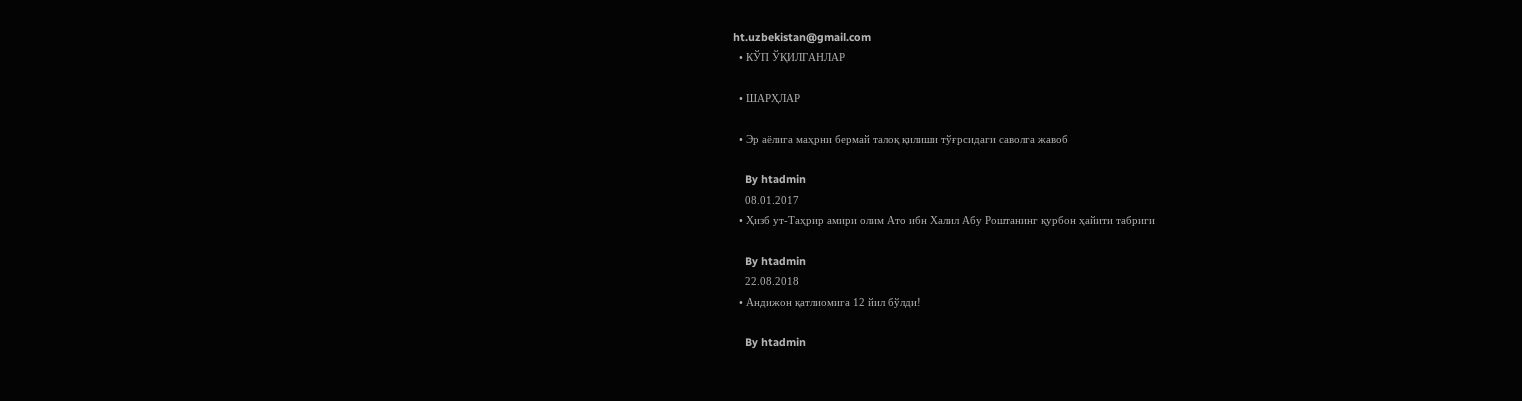ht.uzbekistan@gmail.com
  • КЎП ЎҚИЛГАНЛАР

  • ШАРҲЛАР

  • Эр аёлига маҳрни бермай талоқ қилиши тўғрсидаги саволга жавоб

    By htadmin
    08.01.2017
  • Ҳизб ут-Таҳрир амири олим Ато ибн Халил Абу Роштанинг қурбон ҳайити табриги

    By htadmin
    22.08.2018
  • Андижон қатлиомига 12 йил бўлди!

    By htadmin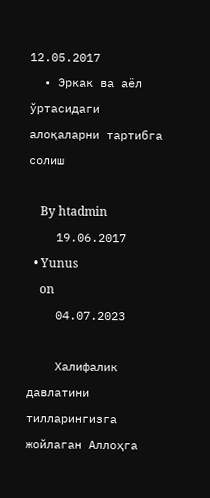12.05.2017
  • Эркак ва аёл ўртасидаги алоқаларни тартибга солиш

    By htadmin
    19.06.2017
  • Yunus
    on
    04.07.2023

    Халифалик давлатини тилларингизга жойлаган Аллоҳга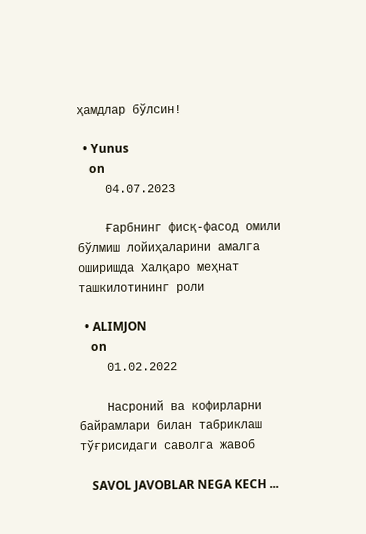ҳамдлар бўлсин!

  • Yunus
    on
    04.07.2023

    Ғарбнинг фисқ-фасод омили бўлмиш лойиҳаларини амалга оширишда Халқаро меҳнат ташкилотининг роли

  • ALIMJON
    on
    01.02.2022

    Насроний ва кофирларни байрамлари билан табриклаш тўғрисидаги саволга жавоб

    SAVOL JAVOBLAR NEGA KECH ...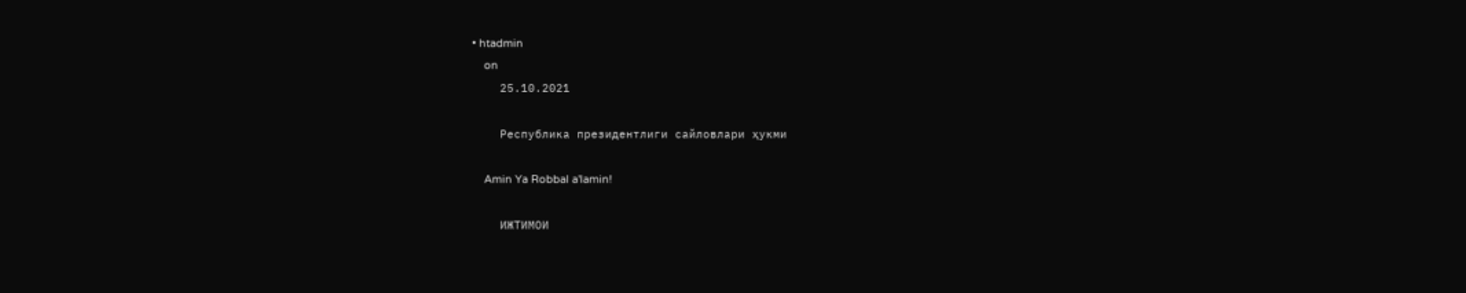• htadmin
    on
    25.10.2021

    Республика президентлиги сайловлари ҳукми

    Amin Ya Robbal a'lamin!

    ИЖТИМОИ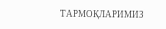ТАРМОҚЛАРИМИЗ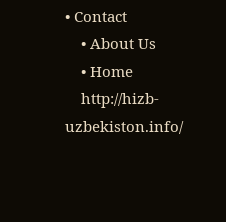• Contact
    • About Us
    • Home
    http://hizb-uzbekiston.info/